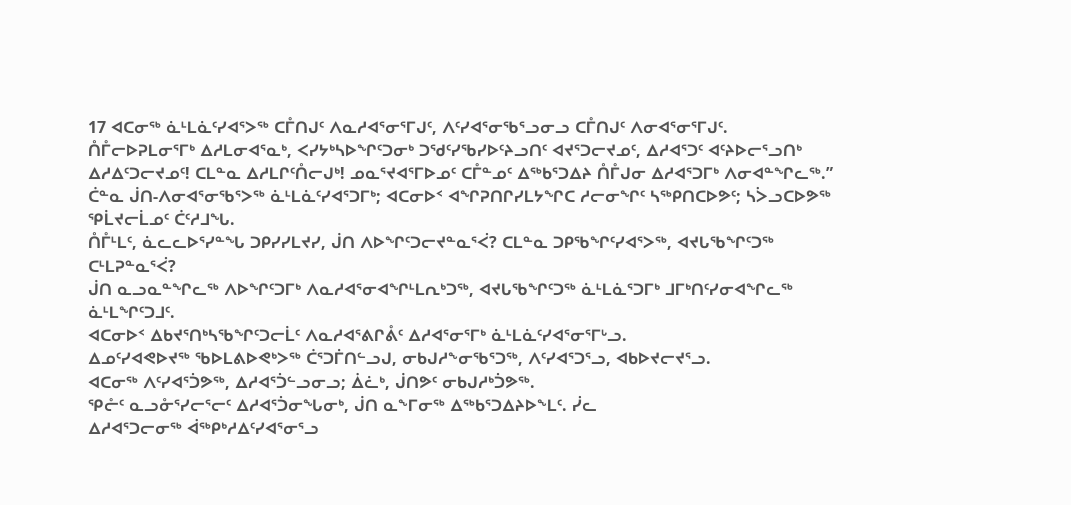17 ᐊᑕᓂᖅ ᓈᒻᒪᓈᑦᓯᐊᕐᐳᖅ ᑕᒤᑎᒍᑦ ᐱᓇᓱᐊᕐᓂᕐᒥᒍᑦ, ᐱᑦᓯᐊᕐᓂᖃᕐᓗᓂᓗ ᑕᒤᑎᒍᑦ ᐱᓂᐊᕐᓂᕐᒥᒍᑦ.
ᑍᒤᓕᐅᕈᒪᓂᕐᒥᒃ ᐃᓱᒪᓂᐊᕐᓇᒃ, ᐸᓯᔭᒃᓴᐅᖏᑦᑐᓂᒃ ᑐᖁᑦᓯᖃᓯᐅᑦᔨᓗᑎᑦ ᐊᔪᕐᑐᓕᔪᓄᑦ, ᐃᓱᐊᕐᑐᑦ ᐊᑦᔨᐅᓕᕐᓗᑎᒃ ᐃᓱᐃᑦᑐᓕᔪᓄᑦ! ᑕᒪᓐᓇ ᐃᓱᒪᒋᑦᑍᓕᒍᒃ! ᓄᓇᕐᔪᐊᕐᒥᐅᓄᑦ ᑕᒤᓐᓄᑦ ᐃᖅᑲᕐᑐᐃᔨ ᑍᒤᒍᓂ ᐃᓱᐊᕐᑐᒥᒃ ᐱᓂᐊᓐᖏᓚᖅ.”
ᑖᓐᓇ ᒎᑎ-ᐱᓂᐊᕐᓂᖃᕐᐳᖅ ᓈᒻᒪᓈᑦᓯᐊᕐᑐᒥᒃ; ᐊᑕᓂᐅᑉ ᐊᖏᕈᑎᒋᓯᒪᔭᖏᑕ ᓱᓕᓂᖏᑦ ᓴᖅᑭᑎᑕᐅᕗᑦ; ᓴᐴᓗᑕᐅᕗᖅ ᕿᒫᔪᓕᒫᓄᑦ ᑖᑦᓱᒧᖓ.
ᑍᒤᒻᒪᑦ, ᓈᓚᓚᐅᕐᓯᓐᖓ ᑐᑭᓯᓯᒪᔪᓯ, ᒎᑎ ᐱᐅᖏᑦᑐᓕᔪᓐᓇᕐᐹ? ᑕᒪᓐᓇ ᑐᑭᖃᖏᑦᓯᐊᕐᐳᖅ, ᐊᔪᒐᖃᖏᑦᑐᖅ ᑕᒻᒪᕈᓐᓇᕐᐹ?
ᒎᑎ ᓇᓗᓇᓐᖏᓚᖅ ᐱᐅᖏᑦᑐᒥᒃ ᐱᓇᓱᐊᕐᓂᐊᖏᒻᒪᕆᒃᑐᖅ, ᐊᔪᒐᖃᖏᑦᑐᖅ ᓈᒻᒪᓈᕐᑐᒥᒃ ᒧᒥᒃᑎᑦᓯᓂᐊᖏᓚᖅ ᓈᒻᒪᖏᑦᑐᒧᑦ.
ᐊᑕᓂᐅᑉ ᐃᑲᔪᕐᑎᒃᓴᖃᖏᑦᑐᓕᒫᑦ ᐱᓇᓱᐊᕐᕕᒋᕔᑦ ᐃᓱᐊᕐᓂᕐᒥᒃ ᓈᒻᒪᓈᑦᓯᐊᕐᓂᕐᒥᒡᓗ.
ᐃᓄᑦᓯᐊᕙᐅᔪᖅ ᖃᐅᒪᕕᐅᕙᒃᐳᖅ ᑖᕐᑐᒦᑎᓪᓗᒍ, ᓂᑲᒍᓱᖕᓂᖃᕐᑐᖅ, ᐱᑦᓯᐊᕐᑐᕐᓗ, ᐊᑲᐅᔪᓕᔪᕐᓗ.
ᐊᑕᓂᖅ ᐱᑦᓯᐊᕐᑑᕗᖅ, ᐃᓱᐊᕐᑑᓪᓗᓂᓗ; ᐄᓛᒃ, ᒎᑎᕗᑦ ᓂᑲᒍᓱᒃᑑᕗᖅ.
ᕿᓔᑦ ᓇᓗᓁᕐᓯᓕᕐᓕᑦ ᐃᓱᐊᕐᑑᓂᖓᓂᒃ, ᒎᑎ ᓇᖕᒥᓂᖅ ᐃᖅᑲᕐᑐᐃᔨᐅᖕᒪᑦ. ᓰᓚ
ᐃᓱᐊᕐᑐᓕᓂᖅ ᐋᖅᑭᒃᓱᐃᑦᓯᐊᕐᓂᕐᓗ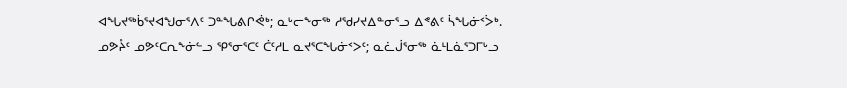ᐊᖓᔪᖅᑳᕐᔪᐊᖑᓂᕐᐱᑦ ᑐᓐᖓᕕᒋᕚᒃ; ᓇᒡᓕᖕᓂᖅ ᓱᖁᓯᔪᐃᓐᓂᕐᓗ ᐃᕝᕕᑦ ᓵᖓᓃᑉᐴᒃ.
ᓄᕗᔧᑦ ᓄᕗᑦᑕᕆᖕᓃᓪᓗ ᕿᕐᓂᕐᑕᑦ ᑖᑦᓱᒪ ᓇᔪᕐᑕᖓᓃᑉᐳᑦ; ᓇᓛᒎᕐᓂᖅ ᓈᒻᒪᓈᕐᑐᒥᒡᓗ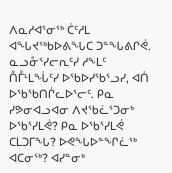ᐱᓇᓱᐊᕐᓂᖅ ᑖᑦᓱᒪ ᐊᖓᔪᖅᑲᐅᕕᖓᑕ ᑐᓐᖓᕕᒋᕚ.
ᓇᓗᓁᕐᓯᓕᕆᑦᓯ ᓱᖕᒪᑦ ᑍᒤᒻᒪᖔᑦᓯ ᐅᖃᐅᓯᖃᕐᓗᓯ, ᐊᑏ ᐅᖃᖃᑎᒌᓚᐅᕐᓕᑦ. ᑭᓇ ᓯᕗᓂᐊᓗᐊᓂ ᐱᔪᖃᓛᕐᑐᓂᒃ ᐅᖃᕐᓯᒪᕚ? ᑭᓇ ᐅᖃᕐᓯᒪᕚ ᑕᒪᑐᒥᖓ? ᐅᕙᖓᐅᓐᖏᓛᖅ ᐊᑕᓂᖅ? ᐊᓯᓐᓂᒃ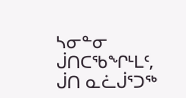ᓴᓂᓐᓂ ᒎᑎᑕᖃᖏᒻᒪᑦ, ᒎᑎ ᓇᓛᒎᕐᑐᖅ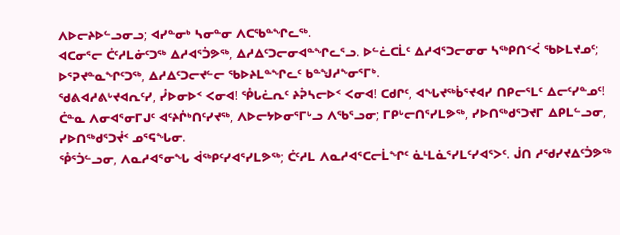ᐱᐅᓕᔨᐅᓪᓗᓂᓗ; ᐊᓯᓐᓂᒃ ᓴᓂᓐᓂ ᐱᑕᖃᓐᖏᓚᖅ.
ᐊᑕᓂᕐᓕ ᑖᑦᓱᒪᓃᑦᑐᖅ ᐃᓱᐊᕐᑑᕗᖅ, ᐃᓱᐃᑦᑐᓕᓂᐊᓐᖏᓚᕐᓗ. ᐅᓪᓛᑕᒫᑦ ᐃᓱᐊᕐᑐᓕᓂᓂ ᓴᖅᑭᑎᑉᐹ ᖃᐅᒪᔪᓄᑦ; ᐅᕐᕈᔪᓐᓇᖏᑦᑐᖅ, ᐃᓱᐃᑦᑐᓕᔪᓪᓕ ᖃᐅᔨᒪᓐᖏᓚᑦ ᑲᓐᖑᓱᖕᓂᕐᒥᒃ.
ᖁᕕᐊᓱᕕᒡᔪᐊᕆᑦᓯ, ᓮᐅᓂᐅᑉ ᐸᓂᐊ! ᕾᒐᓛᕆᑦ ᔨᕉᓴᓕᐅᑉ ᐸᓂᐊ! ᑕᑯᒋᑦ, ᐊᖓᔪᖅᑳᕐᔪᐊᓯ ᑎᑭᓕᕐᒪᑦ ᐃᓕᑦᓯᓐᓄᑦ! ᑖᓐᓇ ᐱᓂᐊᕐᓂᒥᒍᑦ ᐊᑦᔨᒌᒃᑎᑦᓯᔪᖅ, ᐱᐅᓕᔭᐅᓂᕐᒥᒡᓗ ᐱᖃᕐᓗᓂ; ᒥᑭᒡᓕᑎᕐᓯᒪᕗᖅ, ᓯᐅᑎᖅᑯᕐᑐᔪᒥ ᐃᑭᒪᓪᓗᓂ, ᓯᐅᑎᖅᑯᕐᑐᔫᑉ ᓄᕐᕋᖓᓂ.
ᕾᕐᑑᓪᓗᓂ, ᐱᓇᓱᐊᕐᓂᖓ ᐋᖅᑭᑦᓯᐊᕐᓯᒪᕗᖅ; ᑖᑦᓱᒪ ᐱᓇᓱᐊᕐᑕᓕᒫᖏᑦ ᓈᒻᒪᓈᕐᓯᒪᑦᓯᐊᕐᐳᑦ. ᒎᑎ ᓱᖁᓯᔪᐃᑦᑑᕗᖅ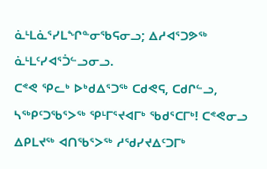ᓈᒻᒪᓈᕐᓯᒪᖏᓐᓂᖃᕋᓂᓗ; ᐃᓱᐊᕐᑐᕗᖅ ᓈᒻᒪᑦᓯᐊᕐᑑᓪᓗᓂᓗ.
ᑕᕝᕙ ᕿᓚᒃ ᐅᒃᑯᐃᕐᑐᖅ ᑕᑯᕙᕋ, ᑕᑯᒋᓪᓗ, ᓴᖅᑭᑦᑐᖃᕐᐳᖅ ᕿᒻᒥᕐᔪᐊᒥᒃ ᖃᑯᕐᑕᒥᒃ! ᑕᕝᕙᓂᓗ ᐃᑭᒪᔪᖅ ᐊᑎᖃᕐᐳᖅ ᓱᖁᓯᔪᐃᑦᑐᒥᒃ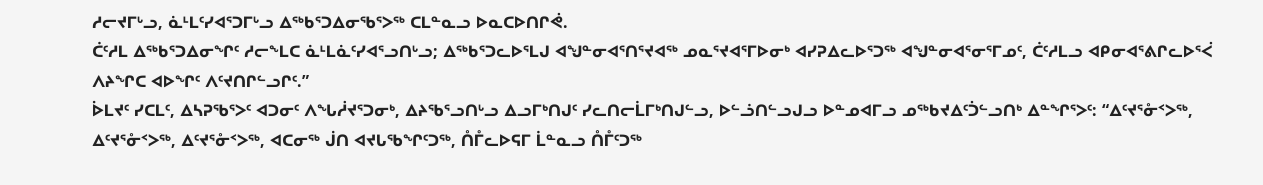ᓱᓕᔪᒥᒡᓗ, ᓈᒻᒪᑦᓯᐊᕐᑐᒥᒡᓗ ᐃᖅᑲᕐᑐᐃᓂᖃᕐᐳᖅ ᑕᒪᓐᓇᓗ ᐅᓇᑕᐅᑎᒋᕚ.
ᑖᑦᓱᒪ ᐃᖅᑲᕐᑐᐃᓂᖏᑦ ᓱᓕᖕᒪᑕ ᓈᒻᒪᓈᑦᓯᐊᕐᓗᑎᒡᓗ; ᐃᖅᑲᕐᑐᓚᐅᕐᒪᒍ ᐊᖑᓐᓂᐊᕐᑎᕐᔪᐊᖅ ᓄᓇᕐᔪᐊᕐᒥᐅᓂᒃ ᐊᓯᕈᐃᓚᐅᕐᑐᖅ ᐊᖑᓐᓂᐊᕐᓂᕐᒥᓄᑦ, ᑖᑦᓱᒪᓗ ᐊᑭᓂᐊᕐᕕᒋᓚᐅᕐᐹ ᐱᔨᖏᑕ ᐊᐅᖏᑦ ᐱᑦᔪᑎᒋᓪᓗᒋᑦ.”
ᐆᒪᔪᑦ ᓯᑕᒪᑦ, ᐃᓴᕈᖃᕐᐳᑦ ᐊᑐᓂᑦ ᐱᖓᓲᔪᕐᑐᓂᒃ, ᐃᔨᖃᕐᓗᑎᒡᓗ ᐃᓗᒥᒃᑎᒍᑦ ᓯᓚᑎᓕᒫᒥᒃᑎᒍᓪᓗ, ᐅᓪᓘᑎᓪᓗᒍᓗ ᐅᓐᓄᐊᒥᓗ ᓄᖅᑲᔪᐃᑦᑑᓪᓗᑎᒃ ᐃᓐᖏᕐᐳᑦ: “ᐃᑦᔪᕐᓁᑉᐳᖅ, ᐃᑦᔪᕐᓁᑉᐳᖅ, ᐃᑦᔪᕐᓁᑉᐳᖅ, ᐊᑕᓂᖅ ᒎᑎ ᐊᔪᒐᖃᖏᑦᑐᖅ, ᑍᒤᓚᐅᕋᒥ ᒫᓐᓇᓗ ᑍᒤᑦᑐᖅ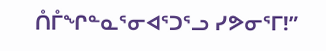ᑍᒤᖏᓐᓇᕐᓂᐊᕐᑐᕐᓗ ᓯᕗᓂᕐᒥ!”